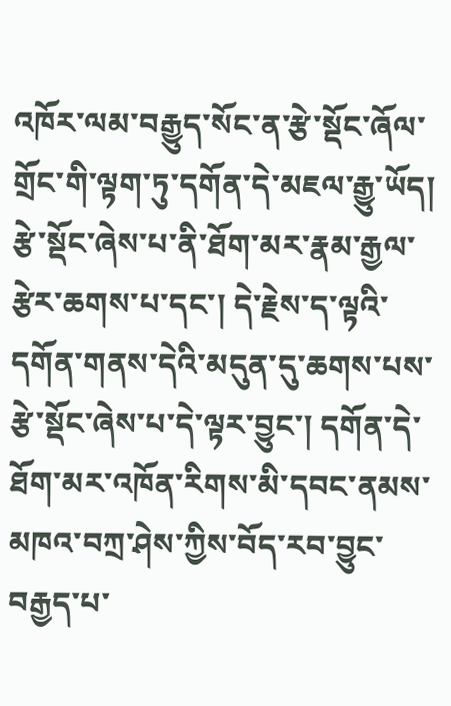འཁོར་ལམ་བརྒྱུད་སོང་ན་རྩེ་སྡོང་ཞོལ་གྲོང་གི་ལྟག་ཏུ་དགོན་དེ་མཇལ་རྒྱུ་ཡོད། རྩེ་སྡོང་ཞེས་པ་ནི་ཐོག་མར་རྣམ་རྒྱལ་རྩེར་ཆགས་པ་དང་། དེ་རྗེས་ད་ལྟའི་དགོན་གནས་དེའི་མདུན་དུ་ཆགས་པས་རྩེ་སྡོང་ཞེས་པ་དེ་ལྟར་བྱུང་། དགོན་དེ་ཐོག་མར་འཁོན་རིགས་མི་དབང་ནམས་མཁའ་བཀྲ་ཤེས་ཀྱིས་བོད་རབ་བྱུང་བརྒྱད་པ་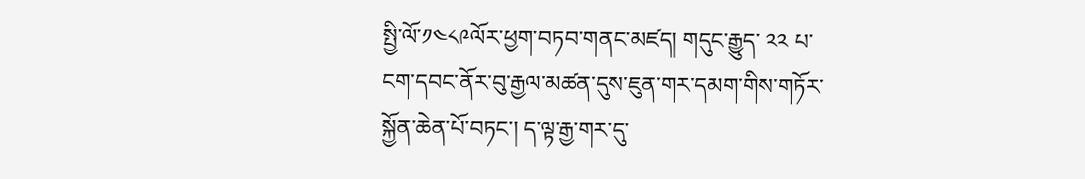སྤྱི་ལོ་༡༤༨༩ལོར་ཕྱག་བཏབ་གནང་མཛད། གདུང་རྒྱུད་ ༢༢ པ་ངག་དབང་ནོར་བུ་རྒྱལ་མཚན་དུས་ཇུན་གར་དམག་གིས་གཏོར་སྐྱོན་ཆེན་པོ་བཏང་། ད་ལྟ་རྒྱ་གར་དུ་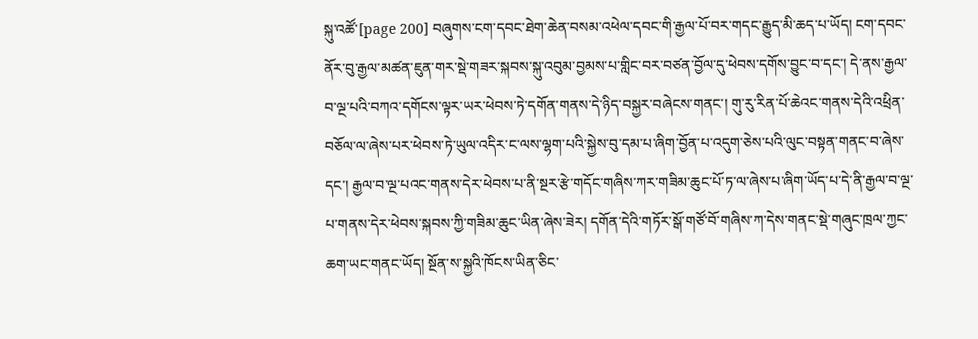སྐུ་འཚོ་[page 200] བཞུགས་ངག་དབང་ཐེག་ཆེན་བསམ་འཕེལ་དབང་གི་རྒྱལ་པོ་བར་གདང་རྒྱུད་མི་ཆད་པ་ཡོད། ངག་དབང་ནོར་བུ་རྒྱལ་མཚན་ཇུན་གར་སྡེ་གཟར་སྐབས་སྐུ་འབུམ་བྱམས་པ་གླིང་བར་བཙན་བྱོལ་དུ་ཕེབས་དགོས་བྱུང་བ་དང་། དེ་ནས་རྒྱལ་བ་ལྔ་པའི་བཀའ་དགོངས་ལྟར་ཡར་ཕེབས་ཏེ་དགོན་གནས་དེ་ཉིད་བསྐྱར་བཞེངས་གནང་། གུ་རུ་རིན་པོ་ཆེའང་གནས་དེའི་འཕྲིན་བཅོལ་ལ་ཞེས་པར་ཕེབས་ཏེ་ཡུལ་འདིར་ང་ལས་ལྷག་པའི་སྐྱེས་བུ་དམ་པ་ཞིག་བྱོན་པ་འདུག་ཅེས་པའི་ལུང་བསྟན་གནང་བ་ཞེས་དང་། རྒྱལ་བ་ལྔ་པའང་གནས་དེར་ཕེབས་པ་ནི་སྔར་རྩེ་གདོང་གཞིས་ཀར་གཟིམ་ཆུང་པོ་ཏ་ལ་ཞེས་པ་ཞིག་ཡོད་པ་དེ་ནི་རྒྱལ་བ་ལྔ་པ་གནས་དེར་ཕེབས་སྐབས་ཀྱི་གཟིམ་ཆུང་ཡིན་ཞེས་ཟེར། དགོན་དེའི་གཏོར་སྒོ་གཙོ་བོ་གཞིས་ཀ་དེས་གནང་སྡེ་གཞུང་ཁྲལ་ཀྱང་ཆག་ཡང་གནང་ཡོད། སྔོན་ས་སྐྱའི་ཁོངས་ཡིན་ཅིང་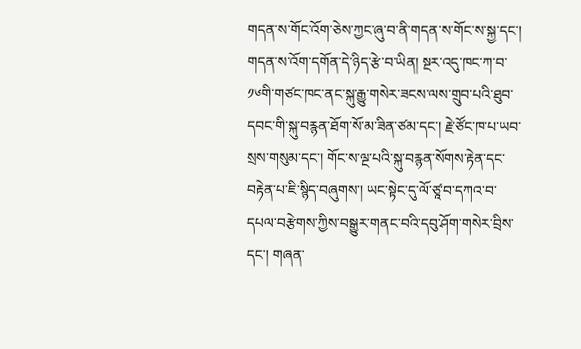གདན་ས་གོང་འོག་ཅེས་ཀྱང་ཞུ་བ་ནི་གདན་ས་གོང་ས་སྐྱ་དང་། གདན་ས་འོག་དགོན་དེ་ཉིད་རྩེ་བ་ཡིན། སྔར་འདུ་ཁང་ཀ་བ་༡༦གི་གཙང་ཁང་ནང་སྐུ་རྒྱུ་གསེར་ཟངས་ལས་གྲུབ་པའི་ཐུབ་དབང་གི་སྐུ་བརྙན་ཐོག་སོ་མ་ཟིན་ཙམ་དང་། རྗེ་ཙོང་ཁ་པ་ཡབ་སྲས་གསུམ་དང་། གོང་ས་ལྔ་པའི་སྐུ་བརྙན་སོགས་རྟེན་དང་བརྟེན་པ་ཇི་སྙིད་བཞུགས་། ཡང་སྟེང་དུ་ལོ་ཙཱ་བ་དཀའ་བ་དཔལ་བརྩེགས་ཀྱིས་བསྒྱུར་གནང་བའི་དབུ་ཤོག་གསེར་བྲིས་དང་། གཞན་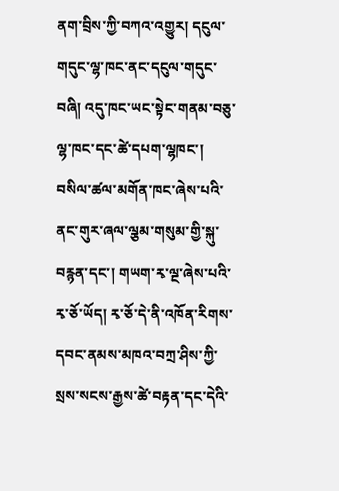ནག་བྲིས་ཀྱི་བཀའ་འགྱུར། དངུལ་གདུང་ལྷ་ཁང་ནང་དངུལ་གདུང་བཞི། འདུ་ཁང་ཡང་སྟེང་གནམ་བཅུ་ལྷ་ཁང་དང་ཚེ་དཔག་ལྷཁང་། བསིལ་ཚལ་མགོན་ཁང་ཞེས་པའི་ནང་གུར་ཞལ་ལྕམ་གསུམ་གྱི་སྐུ་བརྙན་དང་། གཡག་རྭ་ལྔ་ཞེས་པའི་རྭ་ཅོ་ཡོད། རྭ་ཅོ་དེ་ནི་འཁོན་རིགས་དབང་ནམས་མཁའ་བཀྲ་ཤིས་ཀྱི་སྲས་སངས་རྒྱས་ཚེ་བརྟན་དང་དེའི་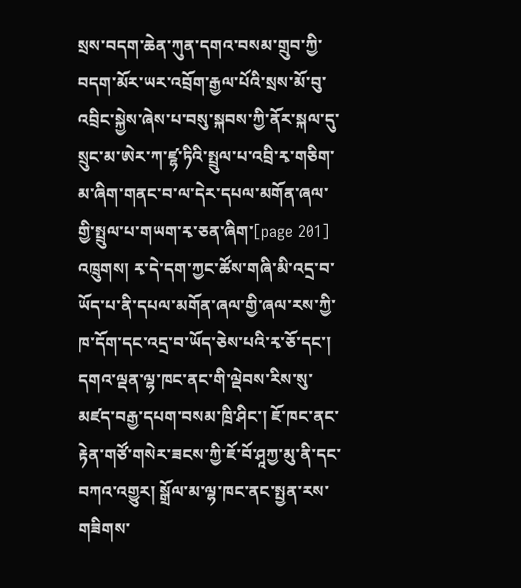སྲས་བདག་ཆེན་ཀུན་དགའ་བསམ་གྲུབ་ཀྱི་བདག་མོར་ཡར་འབྲོག་རྒྱལ་པོའི་སྲས་མོ་བུ་འབྲིང་སྐྱེས་ཞེས་པ་བསུ་སྐབས་ཀྱི་ནོར་སྐལ་དུ་སྲུང་མ་ཨེར་ཀ་ཛྷ་ཏིའི་སྤྲུལ་པ་འབྲི་རྭ་གཅིག་མ་ཞིག་གནང་བ་ལ་དེར་དཔལ་མགོན་ཞལ་གྱི་སྤྲུལ་པ་གཡག་རྭ་ཅན་ཞིག་[page 201] འཁྲུགས། རྭ་དེ་དག་ཀྱང་ཚོས་གཞི་མི་འདྲ་བ་ཡོད་པ་ནི་དཔལ་མགོན་ཞལ་གྱི་ཞལ་རས་ཀྱི་ཁ་དོག་དང་འདྲ་བ་ཡོད་ཅེས་པའི་རྭ་ཅོ་དང་། དགའ་ལྡན་ལྷ་ཁང་ནང་གི་ལྡེབས་རིས་སུ་མཛད་བརྒྱ་དཔག་བསམ་ཁྲི་ཤིང་། ཇོ་ཁང་ནང་རྟེན་གཙོ་གསེར་ཟངས་ཀྱི་ཇོ་བོ་ཤཱཀྱ་མུ་ནི་དང་བཀའ་འགྱུར། སྒྲོལ་མ་ལྷ་ཁང་ནང་སྤྱན་རས་གཟིགས་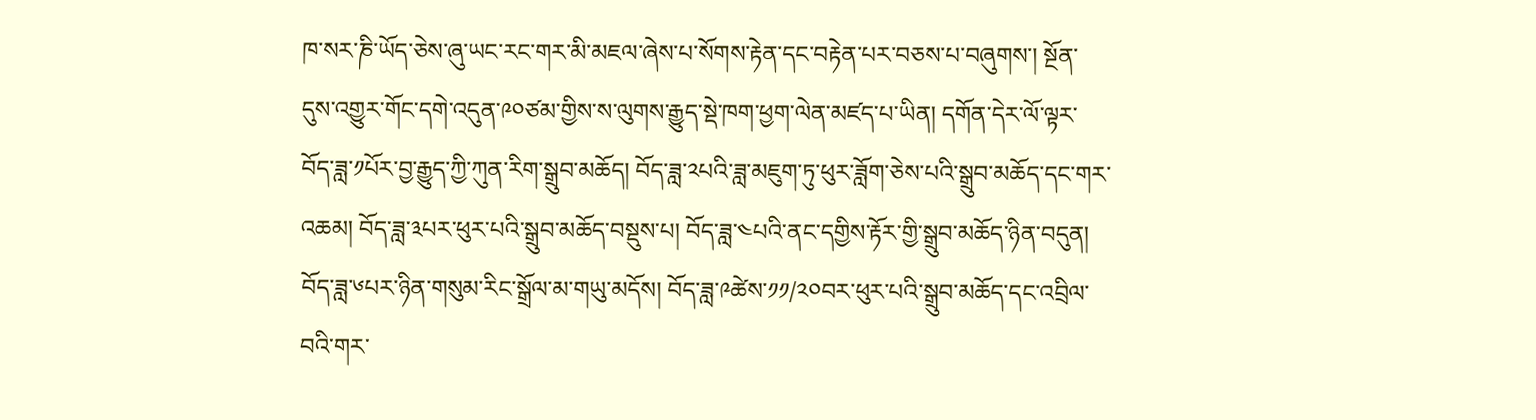ཁ་སར་ཎི་ཡོད་ཅེས་ཞུ་ཡང་རང་གར་མི་མཇལ་ཞེས་པ་སོགས་རྟེན་དང་བརྟེན་པར་བཅས་པ་བཞུགས་། སྔོན་དུས་འགྱུར་གོང་དགེ་འདུན་༩༠ཙམ་གྱིས་ས་ལུགས་རྒྱུད་སྡེ་ཁག་ཕྱག་ལེན་མཛད་པ་ཡིན། དགོན་དེར་ལོ་ལྟར་བོད་ཟླ་༡པོར་བྱ་རྒྱུད་ཀྱི་ཀུན་རིག་སྒྲུབ་མཆོད། བོད་ཟླ་༢པའི་ཟླ་མཇུག་ཏུ་ཕུར་ཟློག་ཅེས་པའི་སྒྲུབ་མཆོད་དང་གར་འཆམ། བོད་ཟླ་༣པར་ཕུར་པའི་སྒྲུབ་མཆོད་བསྡུས་པ། བོད་ཟླ་༤པའི་ནང་དགྱིས་རྟོར་གྱི་སྒྲུབ་མཆོད་ཉིན་བདུན། བོད་ཟླ་༦པར་ཉིན་གསུམ་རིང་སྒྲོལ་མ་གཡུ་མདོས། བོད་ཟླ་༩ཚེས་༡༡/༢༠བར་ཕུར་པའི་སྒྲུབ་མཆོད་དང་འབྲིལ་བའི་གར་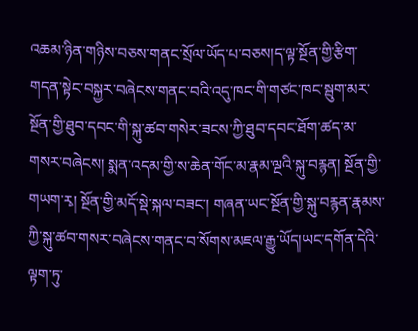འཆམ་ཉིན་གཉིས་བཅས་གནང་སྲོལ་ཡོད་པ་བཅས།ད་ལྟ་སྔོན་གྱི་རྩིག་གདན་སྟེང་བསྐྱར་བཞེངས་གནང་བའི་འདུ་ཁང་གི་གཙང་ཁང་སྦུག་མར་སྔོན་གྱི་ཐུབ་དབང་གི་སྐུ་ཚབ་གསེར་ཟངས་ཀྱི་ཐུབ་དབང་ཐོག་ཚད་མ་གསར་བཞེངས། སྨན་འདམ་གྱི་ས་ཆེན་གོང་མ་རྣམ་ལྔའི་སྐུ་བརྙན། སྔོན་གྱི་གཡག་རྭ། སྔོན་གྱི་མདོ་སྡེ་སྐལ་བཟང་། གཞན་ཡང་སྔོན་གྱི་སྐུ་བརྙན་རྣམས་ཀྱི་སྐུ་ཚབ་གསར་བཞེངས་གནང་བ་སོགས་མཇལ་རྒྱུ་ཡོད།ཡང་དགོན་དེའི་ལྟག་ཏུ་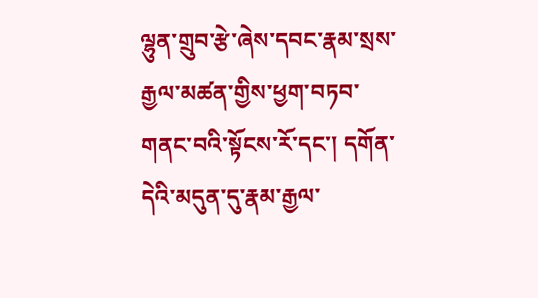ལྷུན་གྲུབ་རྩེ་ཞེས་དབང་རྣམ་སྲས་རྒྱལ་མཚན་གྱིས་ཕྱག་བཏབ་གནང་བའི་སྟོངས་རོ་དང་། དགོན་དེའི་མདུན་དུ་རྣམ་རྒྱལ་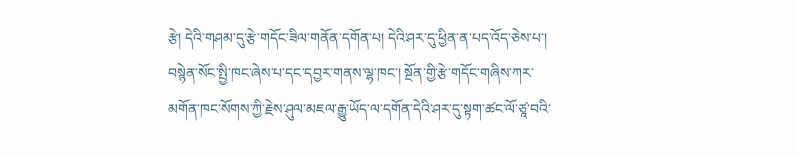རྩེ། དེའི་གཤམ་དུ་རྩེ་གདོང་ཟིལ་གནོན་དགོན་པ། དེའི་ཤར་དུ་ཕྱིན་ན་པད་འོད་ཅེས་པ་། བསྙེན་སོང་སྤྱི་ཁང་ཞེས་པ་དང་དབྱར་གནས་ལྷ་ཁང་། སྔོན་གྱི་རྩེ་གདོང་གཞིས་ཀར་མགོན་ཁང་སོགས་ཀྱི་རྗེས་ཤུལ་མཇལ་རྒྱུ་ཡོད་ལ་དགོན་དེའི་ཤར་དུ་སྟག་ཚང་ལོ་ཙཱ་བའི་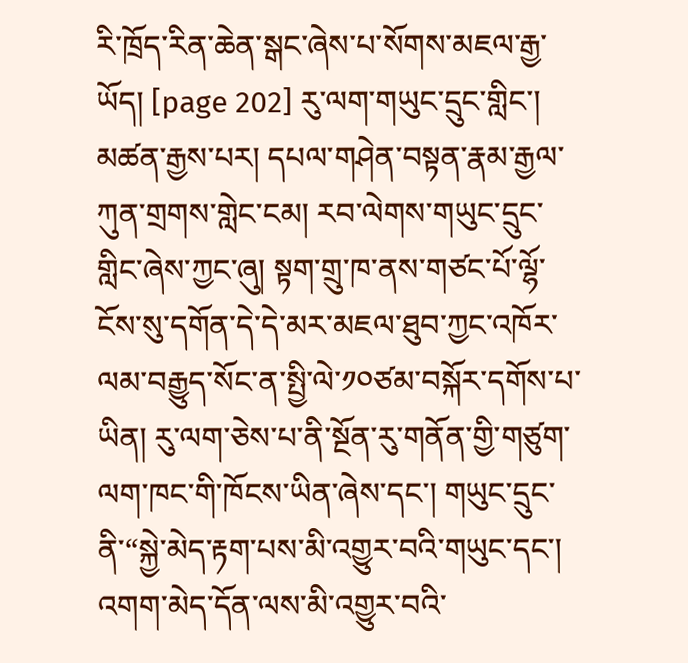རི་ཁྲོད་རིན་ཆེན་སྒང་ཞེས་པ་སོགས་མཇལ་རྒྱ་ཡོད། [page 202] རུ་ལག་གཡུང་དྲུང་གླིང་། མཚན་རྒྱས་པར། དཔལ་གཤེན་བསྟན་རྣམ་རྒྱལ་ཀུན་གྲགས་གླེང་ངམ། རབ་ལེགས་གཡུང་དྲུང་གླིང་ཞེས་ཀྱང་ཞུ། སྟག་གྲུ་ཁ་ནས་གཙང་པོ་ལྷོ་ངོས་སུ་དགོན་དེ་དེ་མར་མཇལ་ཐུབ་ཀྱང་འཁོར་ལམ་བརྒྱུད་སོང་ན་སྤྱི་ལེ་༡༠ཙམ་བསྐོར་དགོས་པ་ཡིན། རུ་ལག་ཅེས་པ་ནི་སྔོན་རུ་གནོན་གྱི་གཙུག་ལག་ཁང་གི་ཁོངས་ཡིན་ཞེས་དང་། གཡུང་དྲུང་ནི་“སྐྱེ་མེད་རྟག་པས་མི་འགྱུར་བའི་གཡུང་དང་། འགག་མེད་དོན་ལས་མི་འགྱུར་བའི་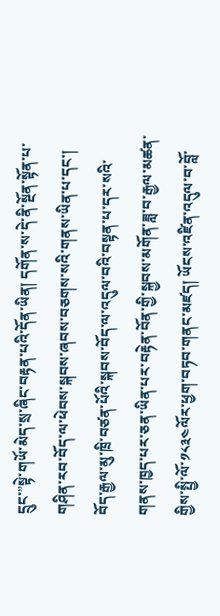དྲུང་”སྟེ་གཡོ་མེད་སྲ་ཞིང་བརྟན་པའི་དོན་ཡིན། དགོན་ས་དེ་ནི་སྔོན་སྟོན་པ་གཤིན་རབ་བོད་ལ་ཕེབས་སྐབས་ཞབས་བཅགས་སའི་གནས་ཡིན་པ་དང་། བོད་རྒྱལ་མུ་ཁྲི་བཙན་པོའི་སྐབས་བོད་ལ་འདུལ་བའི་བསྟན་པ་དར་སའི་གནས་ཁྱད་པར་ཅན་ཡིན་པར་བརྟེན་བོན་གྱི་སྐྱབས་མགོན་ཟླ་བ་རྒྱལ་མཚན་གྱིས་སྤྱི་ལོ་༡༨༣༤ལོར་ཕྱག་བཏབ་གནང་མཛད། ཡོངས་འཛིན་འདུལ་བ་བློ་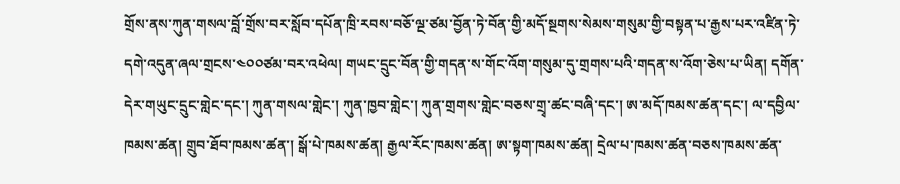གྲོས་ནས་ཀུན་གསལ་བློ་གྲོས་བར་སློབ་དཔོན་ཁྲི་རབས་བཅོ་ལྔ་ཙམ་བྱོན་ཏེ་བོན་གྱི་མདོ་སྔགས་སེམས་གསུམ་གྱི་བསྟན་པ་རྒྱས་པར་འཛིན་ཏེ་དགེ་འདུན་ཞལ་གྲངས་༤༠༠ཙམ་བར་འཕེལ། གཡང་དྲུང་བོན་གྱི་གདན་ས་གོང་འོག་གསུམ་དུ་གྲགས་པའི་གདན་ས་འོག་ཅེས་པ་ཡིན། དགོན་དེར་གཡུང་དྲུང་གླེང་དང་། ཀུན་གསལ་གླེང་། ཀུན་ཁྱབ་གླེང་། ཀུན་གྲགས་གླེང་བཅས་གྲྭ་ཚང་བཞི་དང་། ཨ་མདོ་ཁམས་ཚན་དང་། ལ་དབྱིལ་ཁམས་ཚན། གྲུབ་ཐོབ་ཁམས་ཚན་། སྒོ་པེ་ཁམས་ཚན། རྒྱལ་རོང་ཁམས་ཚན། ཨ་སྟག་ཁམས་ཚན། དྲེལ་པ་ཁམས་ཚན་བཅས་ཁམས་ཚན་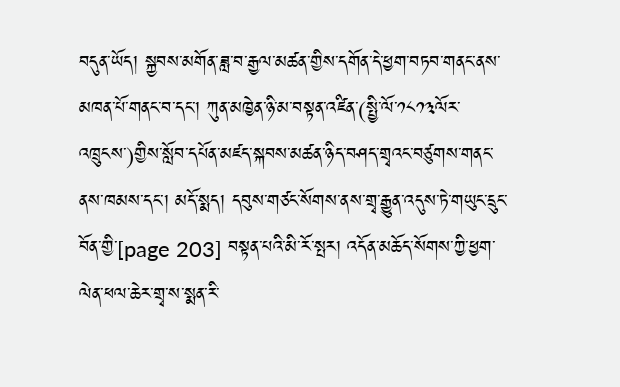བདུན་ཡོད། སྐྱབས་མགོན་ཟླ་བ་རྒྱལ་མཚན་གྱིས་དགོན་དེ་ཕྱག་བཏབ་གནང་ནས་མཁན་པོ་གནང་བ་དང་། ཀུན་མཁྱེན་ཉི་མ་བསྟན་འཛིན་(སྤྱི་ལོ་༡༨༡༣ལོར་འཁྲུངས་)གྱིས་སློབ་དཔོན་མཛད་སྐབས་མཚན་ཉིད་བཤད་གྲྭའང་བཙུགས་གནང་ནས་ཁམས་དང་། མདོ་སྨད། དབུས་གཙང་སོགས་ནས་གྲྭ་རྒྱུན་འདུས་ཏེ་གཡུང་དྲུང་བོན་གྱི་[page 203] བསྟན་པའི་མི་རོ་སྤར། འདོན་མཆོད་སོགས་ཀྱི་ཕྱག་ལེན་ཕལ་ཆེར་གྲྭ་ས་སྨན་རི་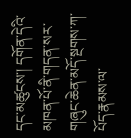དང་མཚུངས་། དགོན་དེའི་མཁན་པོ་ནི་གདན་སར་གཞུང་ཆེན་མདོ་སྔགས་ཀ་པོད་རྣམས་ལ་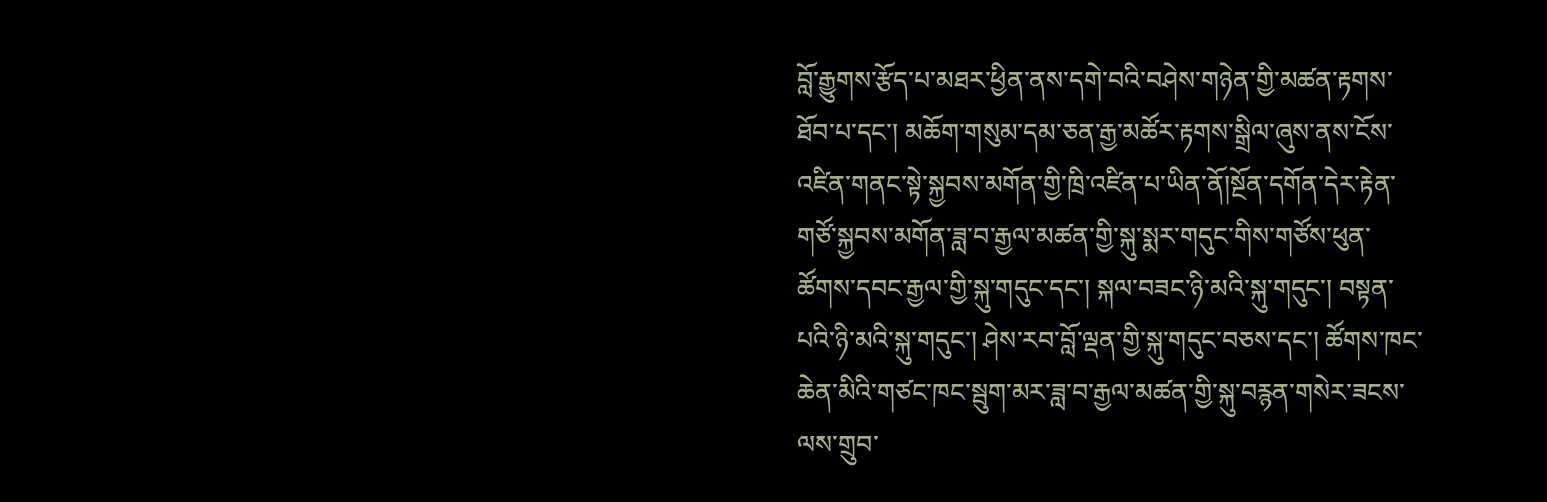བློ་རྒྱུགས་རྩོད་པ་མཐར་ཕྱིན་ནས་དགེ་བའི་བཤེས་གཉེན་གྱི་མཚན་རྟགས་ཐོབ་པ་དང་། མཆོག་གསུམ་དམ་ཅན་རྒྱ་མཚོར་རྟགས་སྒྲིལ་ཞུས་ནས་ངོས་འཛིན་གནང་སྟེ་སྐྱབས་མགོན་གྱི་ཁྲི་འཛིན་པ་ཡིན་ནོ།སྔོན་དགོན་དེར་རྟེན་གཙོ་སྐྱབས་མགོན་ཟླ་བ་རྒྱལ་མཚན་གྱི་སྐུ་སྨར་གདུང་གིས་གཙོས་ཕུན་ཚོགས་དབང་རྒྱལ་གྱི་སྐུ་གདུང་དང་། སྐལ་བཟང་ཉི་མའི་སྐུ་གདུང་། བསྟན་པའི་ཉི་མའི་སྐུ་གདུང་། ཤེས་རབ་བློ་ལྡན་གྱི་སྐུ་གདུང་བཅས་དང་། ཚོགས་ཁང་ཆེན་མིའི་གཙང་ཁང་སྦུག་མར་ཟླ་བ་རྒྱལ་མཚན་གྱི་སྐུ་བརྙན་གསེར་ཟངས་ལས་གྲུབ་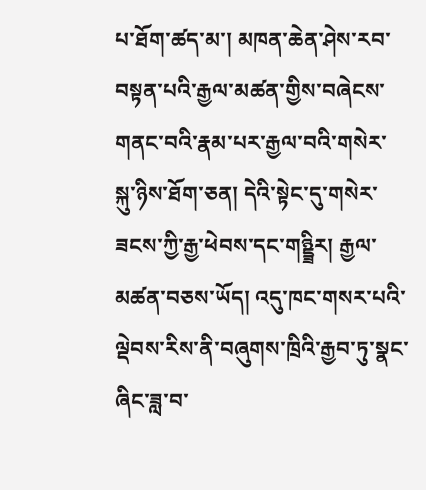པ་ཐོག་ཚད་མ་། མཁན་ཆེན་ཤེས་རབ་བསྟན་པའི་རྒྱལ་མཚན་གྱིས་བཞེངས་གནང་བའི་རྣམ་པར་རྒྱལ་བའི་གསེར་སྐུ་ཉིས་ཐོག་ཅན། དེའི་སྟེང་དུ་གསེར་ཟངས་ཀྱི་རྒྱ་ཕེབས་དང་གཉྡྯིར། རྒྱལ་མཚན་བཅས་ཡོད། འདུ་ཁང་གསར་པའི་ལྡེབས་རིས་ནི་བཞུགས་ཁྲིའི་རྒྱབ་ཏུ་སྣང་ཞིང་ཟླ་བ་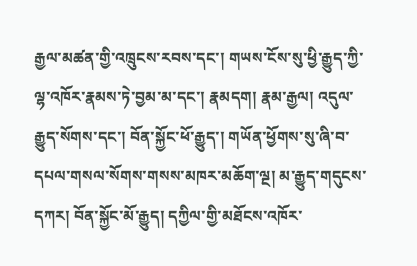རྒྱལ་མཚན་གྱི་འཁྲུངས་རབས་དང་། གཡས་ངོས་སུ་ཕྱི་རྒྱུད་ཀྱི་ལྷ་འཁོར་རྣམས་ཏེ་བྱམ་མ་དང་། རྣམདག། རྣམ་རྒྱལ། འདུལ་རྒྱུད་སོགས་དང་། བོན་སྐྱོང་ཕོ་རྒྱུད་། གཡོན་ཕྱོགས་སུ་ཞི་བ་དཔལ་གསལ་སོགས་གསས་མཁར་མཆོག་ལྔ། མ་རྒྱུད་གདུངས་དཀར། བོན་སྐྱོང་མོ་རྒྱུད། དཀྱིལ་གྱི་མཐོངས་འཁོར་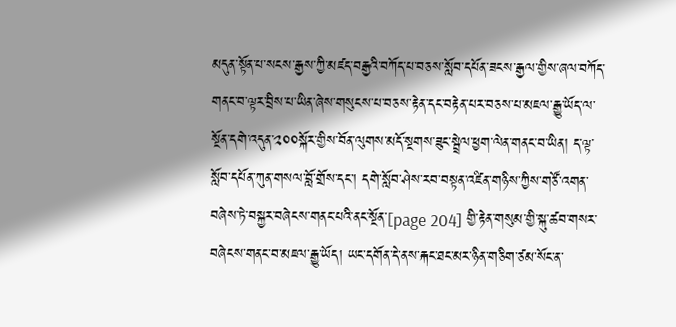མདུན་སྟོན་པ་སངས་རྒྱས་ཀྱི་མཛད་བརྒྱའི་བཀོད་པ་བཅས་སློབ་དཔོན་ཟངས་རྒྱལ་གྱིས་ཞལ་བཀོད་གནང་བ་ལྟར་བྲིས་པ་ཡིན་ཞེས་གསུངས་པ་བཅས་རྟེན་དང་བརྟེན་པར་བཅས་པ་མཇལ་རྒྱུ་ཡོད་ལ་སྔོན་དགེ་འདུན་༢༠༠སྐོར་གྱིས་བོན་ལུགས་མདོ་སྔགས་ཟུང་སྦྲེལ་ཕྱག་ལེན་གནང་བ་ཡིན། ད་ལྟ་སློབ་དཔོན་ཀུན་གསལ་བློ་གྲོས་དང་། དགེ་སློབ་ཤེས་རབ་བསྟན་འཛིན་གཉིས་ཀྱིས་གཙོ་འགན་བཞེས་ཏེ་བསྐྱར་བཞེངས་གནང་པའི་ནང་སྔོན་[page 204] གྱི་རྟེན་གསུམ་གྱི་སྐུ་ཚབ་གསར་བཞེངས་གནང་བ་མཇལ་རྒྱུ་ཡོད། ཡང་དགོན་དེ་ནས་རྐང་ཐང་མར་ཉིན་གཅིག་ཙམ་སོང་ན་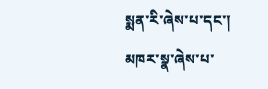སྨན་རི་ཞེས་པ་དང་། མཁར་སྣ་ཞེས་པ་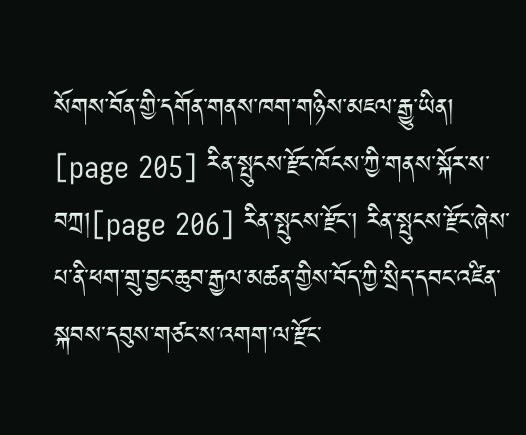སོགས་བོན་གྱི་དགོན་གནས་ཁག་གཉིས་མཇལ་རྒྱུ་ཡིན། [page 205] རིན་སྤུངས་རྫོང་ཁོངས་ཀྱི་གནས་སྐོར་ས་བཀྲ།[page 206] རིན་སྤུངས་རྫོང་། རིན་སྤུངས་རྫོང་ཞེས་པ་ནི་ཕག་གྲུ་བྱང་ཆུབ་རྒྱལ་མཚན་གྱིས་བོད་ཀྱི་སྲིད་དབང་འཛིན་སྐབས་དབུས་གཙང་ས་འགག་ལ་རྫོང་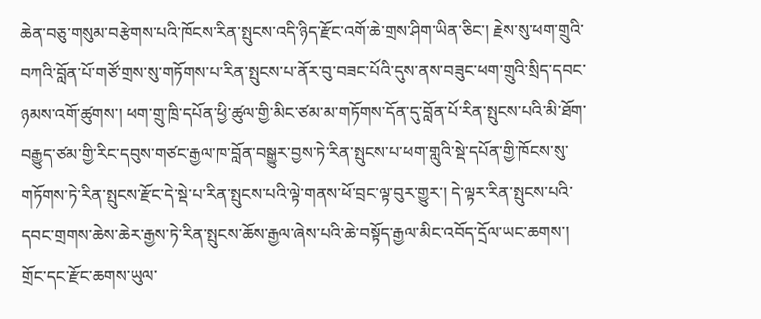ཆེན་བཅུ་གསུམ་བརྩེགས་པའི་ཁོངས་རིན་སྤུངས་འདི་ཉིད་རྫོང་འགོ་ཆེ་གྲས་ཤིག་ཡིན་ཅིང་། རྗེས་སུ་ཕག་གྲུའི་བཀའི་བློན་པོ་གཙོ་གྲས་སུ་གཏོགས་པ་རིན་སྤུངས་པ་ནོར་བུ་བཟང་པོའི་དུས་ནས་བཟུང་ཕག་གྲུའི་སྲིད་དབང་ཉམས་འགོ་ཚུགས་། ཕག་གྲུ་ཁྲི་དཔོན་ཕྱི་ཚུལ་གྱི་མིང་ཙམ་མ་གཏོགས་དོན་དུ་བློན་པོ་རིན་སྤུངས་པའི་མི་ཐོག་བརྒྱུད་ཙམ་གྱི་རིང་དབུས་གཙང་རྒྱལ་ཁ་བློན་བསྒྱུར་བྱས་ཏེ་རིན་སྤུངས་པ་ཕག་གླུའི་སྡེ་དཔོན་གྱི་ཁོངས་སུ་གཏོགས་ཏེ་རིན་སྤུངས་རྫོང་དེ་སྡེ་པ་རིན་སྤུངས་པའི་ལྟེ་གནས་ཕོ་བྲང་ལྟ་བུར་གྱུར་། དེ་ལྟར་རིན་སྤུངས་པའི་དབང་གྲགས་ཆེས་ཆེར་རྒྱས་ཏེ་རིན་སྤུངས་ཆོས་རྒྱལ་ཞེས་པའི་ཆེ་བསྟོད་རྒྱལ་མིང་འབོད་དྲོལ་ཡང་ཆགས་། གྲོང་དང་རྫོང་ཆགས་ཡུལ་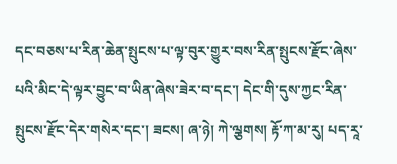དང་བཅས་པ་རིན་ཆེན་སྤུངས་པ་ལྟ་བུར་གྱུར་བས་རིན་སྤུངས་རྫོང་ཞེས་པའི་མིང་དེ་ལྟར་བྱུང་བ་ཡིན་ཞེས་ཟེར་བ་དང་། དེང་གི་དུས་ཀྱང་རིན་སྤུངས་རྫོང་དེར་གསེར་དང་། ཟངས། ཞ་ཉེ། ཀེ་ལྕགས། རྟོ་ཀ་མ་རུ། པད་རཱ་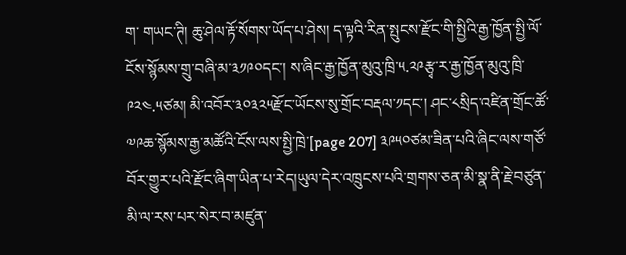ག་ གཡང་ཊི། ཆུ་ཤེལ་རྟོ་སོགས་ཡོད་པ་ཤེས། ད་ལྟའི་རིན་སྤུངས་རྫོང་གི་སྤྱིའི་རྒྱ་ཁྱོན་སྤྱི་ལོ་ངོས་སྙོམས་གྲུ་བཞི་མ་༣༡༩༠དང་། ས་ཞིང་རྒྱ་ཁྱོན་མུའུ་ཁྲི་༥.༢༩རྩྭ་ར་རྒྱ་ཁྱོན་མུའུ་ཁྲི་༩༢༤.༥ཙམ། མི་འབོར་༣༠༣༢༥རྫོང་ཡོངས་སུ་གྲོང་བརྡལ་༡དང་། ཤང་༨སྲིད་འཛིན་གྲོང་ཚོ་༧༩ཆ་སྙོམས་རྒྱ་མཚོའི་ངོས་ལས་སྤྱི་ཁྲེ་[page 207] ༣༩༥༠ཙམ་ཟིན་པའི་ཞིང་ལས་གཙོ་བོར་གྱུར་པའི་རྫོང་ཞིག་ཡིན་པ་རེད།ཡུལ་དེར་འཁྲུངས་པའི་གྲགས་ཅན་མི་སྣ་ནི་རྗེ་བཙུན་མི་ལ་རས་པར་སེར་བ་མཛུན་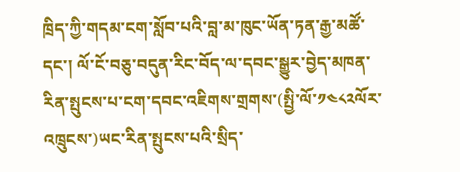ཁྲིད་ཀྱི་གདམ་ངག་སློབ་པའི་བླ་མ་ཁུང་ཡོན་ཏན་རྒྱ་མཚོ་དང་། ལོ་ངོ་བཅུ་བདུན་རིང་བོད་ལ་དབང་སྒྱུར་བྱེད་མཁན་རིན་སྤུངས་པ་ངག་དབང་འཇིགས་གྲགས་(སྤྱི་ལོ་༡༤༨༢ལོར་འཁྲུངས་)ཡང་རིན་སྤུངས་པའི་སྲིད་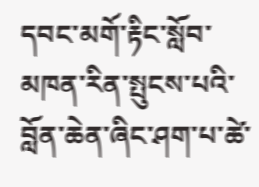དབང་མགོ་རྟིང་སློབ་མཁན་རིན་སྤུངས་པའི་བློན་ཆེན་ཞིང་ཤག་པ་ཚེ་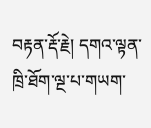བརྟན་རྡོ་རྗེ། དགའ་ལྟན་ཁྲི་ཐོག་ལྔ་པ་གཡག་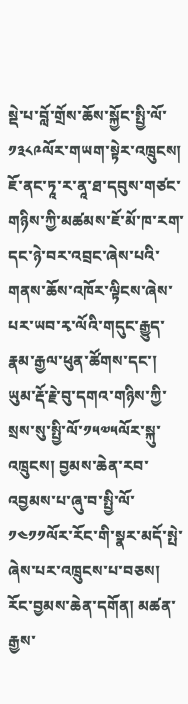སྡེ་པ་བློ་གྲོས་ཆོས་སྐྱོང་སྤྱི་ལོ་༡༣༨༩ལོར་གཡག་སྟེར་འཁྲུངས། ཇོ་ནང་ཏཱ་ར་ནཱ་ཐ་དབུས་གཙང་གཉིས་ཀྱི་མཚམས་ཇོ་མོ་ཁ་རག་དང་ཉེ་བར་འབྲང་ཞེས་པའི་གནས་ཆོས་འཁོར་ལྟིངས་ཞེས་པར་ཡབ་རྭ་ལོའི་གདུང་རྒྱུད་རྣམ་རྒྱལ་ཕུན་ཚོགས་དང་། ཡུམ་རྡོ་རྗེ་བུ་དགའ་གཉིས་ཀྱི་སྲས་སུ་སྤྱི་ལོ་༡༥༧༥ལོར་སྐུ་འཁྲུངས། བྱམས་ཆེན་རབ་འབྱམས་པ་ཞུ་བ་སྤྱི་ལོ་༡༤༡༡ལོར་རོང་གི་སྣར་མདོ་སྤེ་ཞེས་པར་འཁྲུངས་པ་བཅས། རོང་བྱམས་ཆེན་དགོན། མཚན་རྒྱས་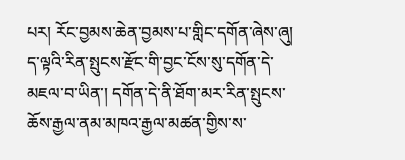པར། རོང་བྱམས་ཆེན་བྱམས་པ་གླིང་དགོན་ཞེས་ཞུ། ད་ལྟའི་རིན་སྤུངས་རྫོང་གི་བྱང་ངོས་སུ་དགོན་དེ་མཇལ་བ་ཡིན་། དགོན་དེ་ནི་ཐོག་མར་རིན་སྤུངས་ཆོས་རྒྱལ་ནམ་མཁའ་རྒྱལ་མཚན་གྱིས་ས་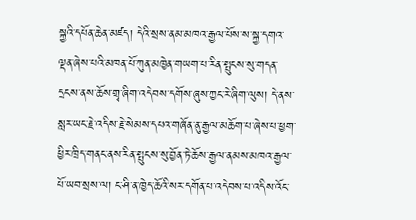སྐྱའི་དཔོན་ཆེན་མཛད། དེའི་སྲས་ནམ་མཁའ་རྒྱལ་པོས་ས་སྐྱ་དགའ་ལྡན་ཞེས་པའི་མཁན་པོ་ཀུན་མཁྱེན་གཡག་པ་རིན་སྤུངས་སུ་གདན་དྲངས་ནས་ཆོས་གྲྭ་ཞིག་འདེབས་དགོས་ཞུས་ཀྱང་རེ་ཞིག་ལུས། དེ་ནས་སླར་ཡང་རྗེ་འདིས་རྗེ་སེམས་དཔའ་གཞོན་ནུ་རྒྱལ་མཆོག་པ་ཞེས་པ་ཕྱག་ཕྱིར་ཁྲིད་གནང་ནས་རིན་སྤུངས་སུ་བྱོན་ཏེ་ཆོས་རྒྱལ་ནམས་མཁའ་རྒྱལ་པོ་ཡབ་སྲས་ལ། ང་ཤི་ན་ཁྱེད་ཆོའི་སར་དགོན་པ་འདེབས་པ་འདིས་འོང་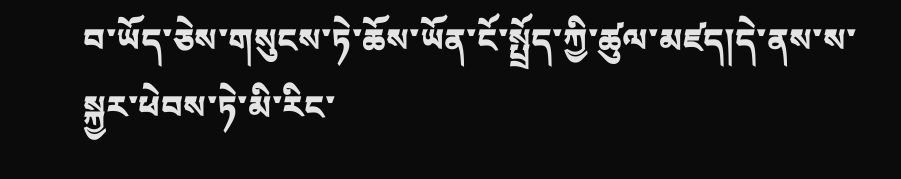བ་ཡོད་ཅེས་གསུངས་ཏེ་ཆོས་ཡོན་ངོ་སྤྲོད་ཀྱི་ཚུལ་མཛད།དེ་ནས་ས་སྐྱར་ཕེབས་ཏེ་མི་རིང་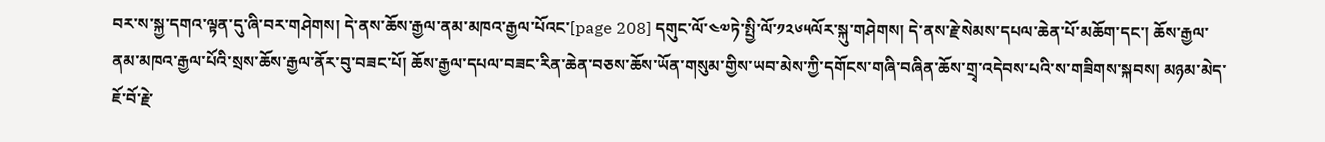བར་ས་སྐྱ་དགའ་ལྟན་དུ་ཞི་བར་གཤེགས། དེ་ནས་ཆོས་རྒྱལ་ནམ་མཁའ་རྒྱལ་པོའང་[page 208] དགུང་ལོ་༤༧ཏེ་སྤྱི་ལོ་༡༢༦༥ལོར་སྐུ་གཤེགས། དེ་ནས་རྗེ་སེམས་དཔལ་ཆེན་པོ་མཆོག་དང་། ཆོས་རྒྱལ་ནམ་མཁའ་རྒྱལ་པོའི་སྲས་ཆོས་རྒྱལ་ནོར་བུ་བཟང་པོ། ཆོས་རྒྱལ་དཔལ་བཟང་རིན་ཆེན་བཅས་ཆོས་ཡོན་གསུམ་གྱིས་ཡབ་མེས་ཀྱི་དགོངས་གཞི་བཞིན་ཆོས་གྲྭ་འདེབས་པའི་ས་གཟིགས་སྐབས། མཉམ་མེད་ཇོ་བོ་རྗེ་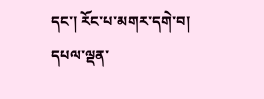དང་། རོང་པ་མགར་དགེ་བ། དཔལ་ལྡན་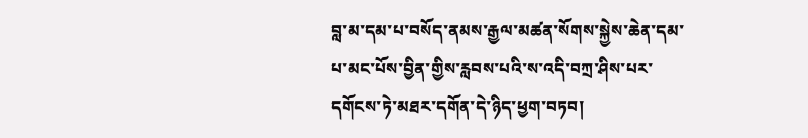བླ་མ་དམ་པ་བསོད་ནམས་རྒྱལ་མཚན་སོགས་སྐྱེས་ཆེན་དམ་པ་མང་པོས་བྱིན་གྱིས་རླབས་པའི་ས་འདི་བཀྲ་ཤིས་པར་དགོངས་ཏེ་མཐར་དགོན་དེ་ཉིད་ཕྱག་བཏབ།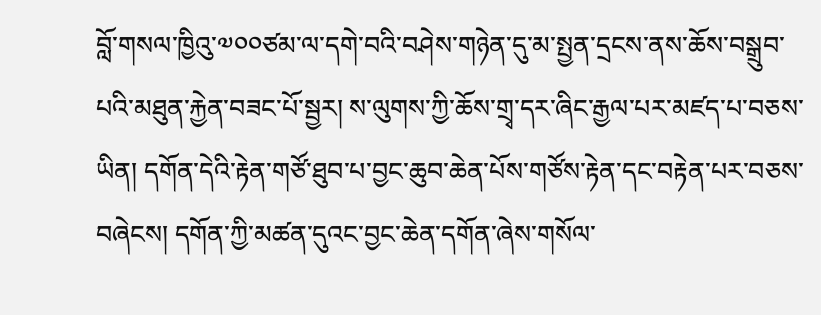བློ་གསལ་ཁྱིའུ་༧༠༠ཙམ་ལ་དགེ་བའི་བཤེས་གཉེན་དུ་མ་སྤྱན་དྲངས་ནས་ཆོས་བསྒྲུབ་པའི་མཐུན་རྐྱེན་བཟང་པོ་སྦྱར། ས་ལུགས་ཀྱི་ཆོས་གྲྭ་དར་ཞིང་རྒྱལ་པར་མཛད་པ་བཅས་ཡིན། དགོན་དེའི་རྟེན་གཙོ་ཐུབ་པ་བྱང་ཆུབ་ཆེན་པོས་གཙོས་རྟེན་དང་བརྟེན་པར་བཅས་བཞེངས། དགོན་ཀྱི་མཚན་དུའང་བྱང་ཆེན་དགོན་ཞེས་གསོལ་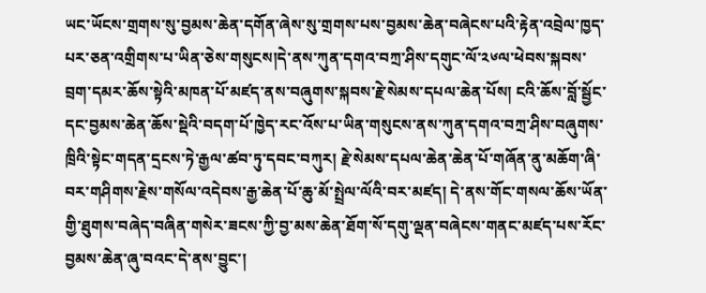ཡང་ཡོངས་གྲགས་སུ་བྱམས་ཆེན་དགོན་ཞེས་སུ་གྲགས་པས་བྱམས་ཆེན་བཞེངས་པའི་རྟེན་འབྲེལ་ཁྱད་པར་ཅན་འགྲིགས་པ་ཡིན་ཅེས་གསུངས།དེ་ནས་ཀུན་དགའ་བཀྲ་ཤིས་དགུང་ལོ་༢༦ལ་ཕེབས་སྐབས་བྲག་དམར་ཆོས་སྟེའི་མཁན་པོ་མཛད་ནས་བཞུགས་སྐབས་རྗེ་སེམས་དཔལ་ཆེན་པོས། ངའི་ཆོས་བློ་སྦྱོང་དང་བྱམས་ཆེན་ཆོས་སྡེའི་བདག་པོ་ཁྱེད་རང་འོས་པ་ཡིན་གསུངས་ནས་ཀུན་དགའ་བཀྲ་ཤིས་བཞུགས་ཁྲིའི་སྟེང་གདན་དྲངས་ཏེ་རྒྱལ་ཚབ་ཏུ་དབང་བཀུར། རྗེ་སེམས་དཔལ་ཆེན་ཆེན་པོ་གཞོན་ནུ་མཆོག་ཞི་བར་གཤིགས་རྗེས་གསོལ་འདེབས་རྒྱ་ཆེན་པོ་ཆུ་མོ་སྤྲེལ་ལོའི་བར་མཛད། དེ་ནས་གོང་གསལ་ཆོས་ཡོན་གྱི་ཐུགས་བཞེད་བཞིན་གསེར་ཟངས་ཀྱི་བྱ་མས་ཆེན་ཐོག་སོ་དགུ་ལྡན་བཞེངས་གནང་མཛད་པས་རོང་བྱམས་ཆེན་ཞུ་བའང་དེ་ནས་བྱུང་།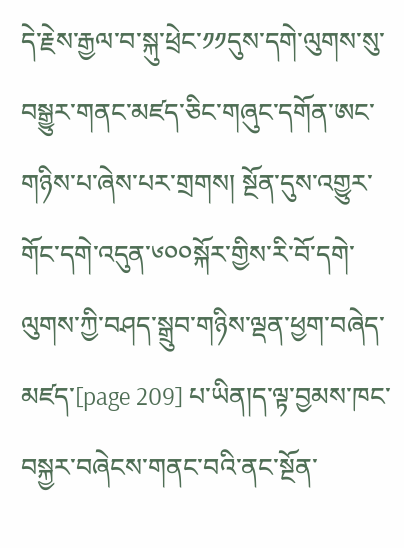དེ་རྗེས་རྒྱལ་བ་སྐུ་ཕྲེང་༡༡དུས་དགེ་ལུགས་སུ་བསྒྱུར་གནང་མཛད་ཅིང་གཞུང་དགོན་ཨང་གཉིས་པ་ཞེས་པར་གྲགས། སྔོན་དུས་འགྱུར་གོང་དགེ་འདུན་༦༠༠སྐོར་གྱིས་རི་བོ་དགེ་ལུགས་ཀྱི་བཤད་སྒྲུབ་གཉིས་ལྡན་ཕྱག་བཞེད་མཛད་[page 209] པ་ཡིན།ད་ལྟ་བྱམས་ཁང་བསྐྱར་བཞེངས་གནང་བའི་ནང་སྔོན་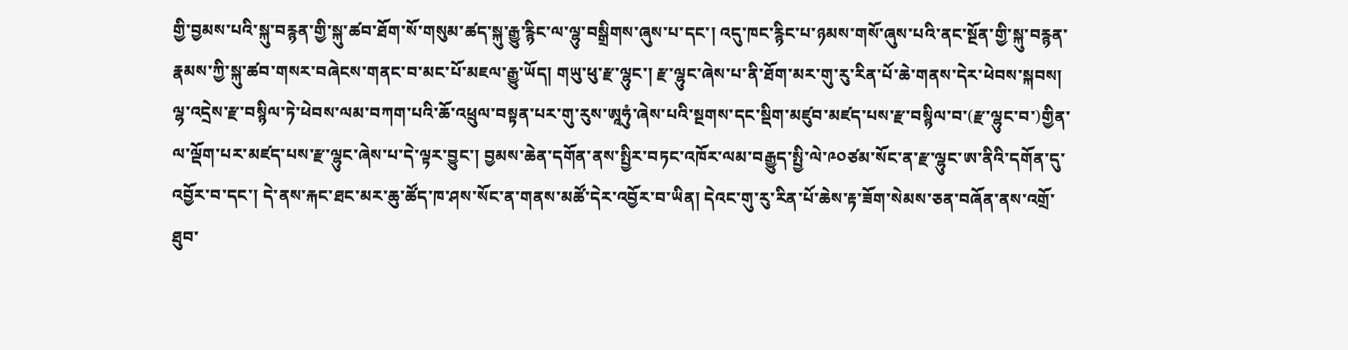གྱི་བྱམས་པའི་སྐུ་བརྙན་གྱི་སྐུ་ཚབ་ཐོག་སོ་གསུམ་ཚད་སྐུ་རྒྱུ་རྙིང་ལ་ལྷུ་བསྒྲིགས་ཞུས་པ་དང་། འདུ་ཁང་རྙིང་པ་ཉམས་གསོ་ཞུས་པའི་ནང་སྔོན་གྱི་སྐུ་བརྙན་རྣམས་ཀྱི་སྐུ་ཚབ་གསར་བཞེངས་གནང་བ་མང་པོ་མཇལ་རྒྱུ་ཡོད། གཡུ་ཕུ་རྫ་ལྷུང་། རྫ་ལྷུང་ཞེས་པ་ནི་ཐོག་མར་གུ་རུ་རིན་པོ་ཆེ་གནས་དེར་ཕེབས་སྐབས། ལྷ་འདྲེས་རྫ་བསྙིལ་ཏེ་ཕེབས་ལམ་བཀག་པའི་ཆོ་འཕྲུལ་བསྟན་པར་གུ་རུས་ཨཱཧུཾ་ཞེས་པའི་སྔགས་དང་སྡིག་མཛུབ་མཛད་པས་རྫ་བསྙིལ་བ་(རྫ་ལྷུང་བ་)གྱིན་ལ་ལྡོག་པར་མཛད་པས་རྫ་ལྷུང་ཞེས་པ་དེ་ལྟར་བྱུང་། བྱམས་ཆེན་དགོན་ནས་སྤྱིར་བཏང་འཁོར་ལམ་བརྒྱུད་སྤྱི་ལེ་༩༠ཙམ་སོང་ན་རྫ་ལྷུང་ཨ་ནིའི་དགོན་དུ་འབྱོར་བ་དང་། དེ་ནས་རྐང་ཐང་མར་ཆུ་ཚོད་ཁ་ཤས་སོང་ན་གནས་མཚོ་དེར་འབྱོར་བ་ཡིན། དེའང་གུ་རུ་རིན་པོ་ཆེས་རྟ་ཟོག་སེམས་ཅན་བཞོན་ནས་འགྲོ་ཐུབ་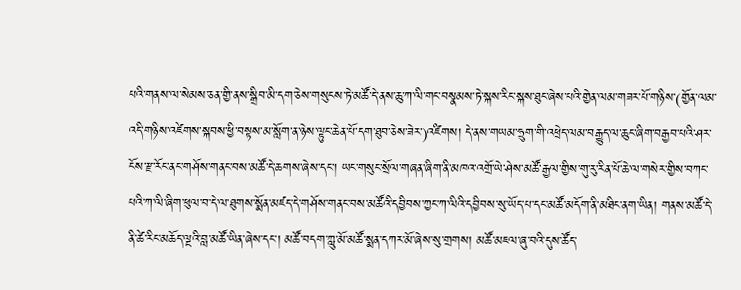པའི་གནས་ལ་སེམས་ཅན་གྱི་ནས་སྒྲིབ་མི་དག་ཅེས་གསུངས་ཏེ་མཚོ་དེ་ནས་ཆུ་ཀ་ལི་གང་བསྣམས་ཏེ་སྐས་རིང་སྐས་ཐུང་ཞེས་པའི་གྱེན་ལམ་གཟར་པོ་གཉིས་(གྱོན་ལམ་འདི་གཉིས་འཛེགས་སྐབས་ཕྱི་བསྟས་མ་སློག་ན་ཉེས་ལྟུང་ཆེན་པོ་དག་ཐུབ་ཅེས་ཟེར་)འཛིགས། དེ་ནས་གཡམ་ཧྲུག་གི་འཕྲེད་ལམ་བརྒྱུད་ལ་ཆུང་ཞིག་བརྒྱབ་པའི་ཤར་ངོས་རྫ་རོང་ནང་གཤོས་གནང་བས་མཚོ་དེ་ཆགས་ཞེས་དང་། ཡང་གསུང་སྲོལ་གཞན་ཞིག་ནི་མཁའ་འགྲོ་ཡེ་ཤེས་མཚོ་རྒྱལ་གྱིས་གུ་རུ་རིན་པོ་ཆེ་ལ་གསེར་གྱིས་བཀང་པའི་ཀ་ལི་ཞིག་ཕུལ་བ་དེ་ལ་ཐུགས་སྨོན་མཛད་དེ་གཤོས་གནང་བས་མཚོའི་དབྱིབས་ཀྱང་ཀ་ལིའི་དབྱིབས་སུ་ཡོད་པ་དང་མཚོ་མདོག་ནི་མཐིང་ནག་ཡིན། གནས་མཚོ་དེ་ནི་ཚེ་རིང་མཆོད་ལྔའི་བླ་མཚོ་ཡིན་ཞེས་དང་། མཚོ་བདག་ཀླུ་མོ་མཚོ་སྨན་དཀར་མོ་ཞེས་སུ་གྲགས། མཚོ་མཇལ་ཞུ་བའི་དུས་ཚོད་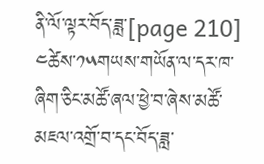ནི་ལོ་ལྟར་བོད་ཟླ་[page 210] ༤ཚེས་༡༥གཡས་གཡོན་ལ་དར་ཁ་ཞིག་ཅིང་མཚོ་ཞལ་ཕྱེ་བ་ཞེས་མཚོ་མཇལ་འགྲོ་བ་དང་བོད་ཟླ་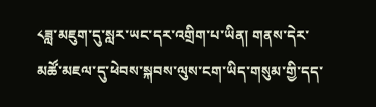༨ཟླ་མཇུག་དུ་སླར་ཡང་དར་འགྲིག་པ་ཡིན། གནས་དེར་མཚོ་མཇལ་དུ་ཕེབས་སྐབས་ལུས་ངག་ཡིད་གསུམ་གྱི་དད་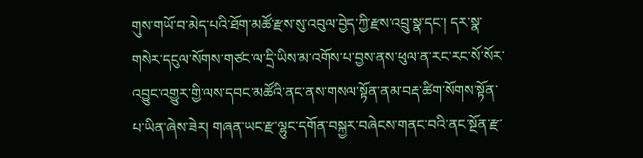གུས་གཡོ་བ་མེད་པའི་ཐོག་མཚོ་རྫས་སུ་འབུལ་བྱེད་ཀྱི་རྫས་འབྲུ་སྣ་དང་། དར་སྣ་གསེར་དངུལ་སོགས་གཙང་ལ་དྲི་ཡིས་མ་འགོས་པ་བྱས་ནས་ཕུལ་ན་རང་རང་སོ་སོར་འབྱུང་འགྱུར་གྱི་ལས་དབང་མཚོའི་ནང་ནས་གསལ་སྟོན་ནམ་བརྡ་ཚིག་སོགས་སྟོན་པ་ཡིན་ཞེས་ཟེར། གཞན་ཡང་རྫ་ལྷུང་དགོན་བསྐྱར་བཞེངས་གནང་བའི་ནང་སྔོན་རྫ་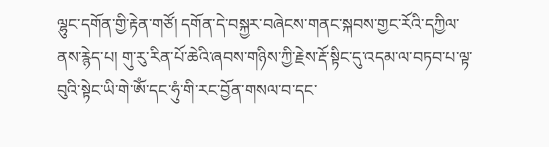ལྷུང་དགོན་གྱི་རྟེན་གཙོ། དགོན་དེ་བསྐྱར་བཞེངས་གནང་སྐབས་གྱང་རོའི་དཀྱིལ་ནས་རྙེད་པ། གུ་རུ་རིན་པོ་ཆེའི་ཞབས་གཉིས་ཀྱི་རྗེས་རྡོ་སྟིང་དུ་འདམ་ལ་བཏབ་པ་ལྟ་བུའི་སྟེང་ཡི་གེ་ཨོཾ་དང་ཧུཾ་གི་རང་བྱོན་གསལ་བ་དང་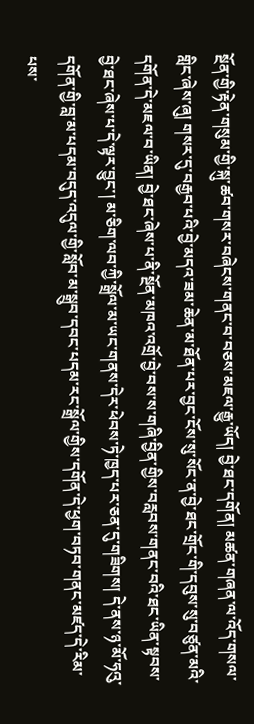སྔོན་གྱི་རྟེན་གསུམ་གྱི་སྐུ་ཚབ་གསར་བཞེངས་གནང་བ་བཅས་མཇལ་རྒྱུ་ཡོད། བྱེ་ཐང་དགོན། མཚན་གཞན་ལ་འོད་གསལ་གླིང་ཞེས་ཞུ། གསར་དུ་བརྒྱབ་པའི་བྱེ་མདའ་ཟམ་ཆེན་མ་ཐོན་པར་བྱང་ངོས་སུ་སོང་ན་བྱེ་ཐང་གྲོང་གི་དབུས་སུ་བཙུན་མའི་དགོན་དེ་མཇལ་བ་ཡིན། བྱེ་ཐང་ཞེས་པ་ནི་སྔོན་མཁའ་འགྲོ་བྱེ་བས་ས་གཞི་བྱིན་གྱིས་བརླབས་གནང་བའི་ཐང་ཡིན་སྟབས་བྱེ་ཐང་ཞེས་པ་དེ་ལྟར་བྱུང་། མ་ཅིག་ལབ་ཀྱི་སྒྲོལ་མ་ཡང་གནས་དེར་ཕེབས་ཏེ་ཁྱད་པར་ཅན་དུ་གཟིགས། དེ་ནས་ཉ་མོ་ཧའུ་དགོན་གྱི་བླ་མ་པདམ་བདུད་འདུལ་གྱི་སློབ་མ་སྒྲུབ་དབང་པདམ་རང་སྒྲོལ་གྱིས་དགོན་དེ་ཕྱག་བཏབ་གནང་མཛད་དེ་རིམ་པས་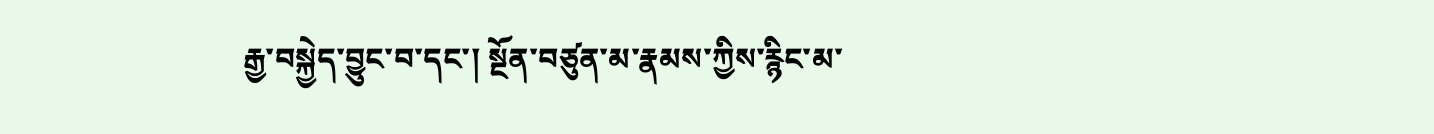རྒྱ་བསྐྱེད་བྱུང་བ་དང་། སྔོན་བཙུན་མ་རྣམས་ཀྱིས་རྙིང་མ་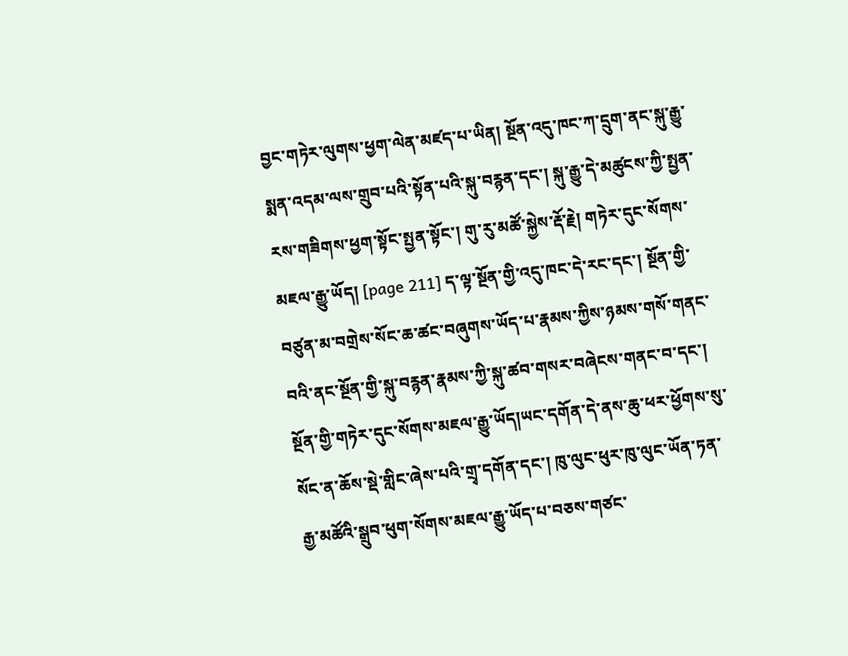བྱང་གཏེར་ལུགས་ཕྱག་ལེན་མཛད་པ་ཡིན། སྔོན་འདུ་ཁང་ཀ་དྲུག་ནང་སྐུ་རྒྱུ་སྨན་འདམ་ལས་གྲུབ་པའི་སྟོན་པའི་སྐུ་བརྙན་དང་། སྐུ་རྒྱུ་དེ་མཚུངས་ཀྱི་སྤྱན་རས་གཟིགས་ཕྱག་སྟོང་སྤྱན་སྟོང་། གུ་རུ་མཚོ་སྐྱེས་རྡོ་རྗེ། གཏེར་དུང་སོགས་མཇལ་རྒྱུ་ཡོད། [page 211] ད་ལྟ་སྔོན་གྱི་འདུ་ཁང་དེ་རང་དང་། སྔོན་གྱི་བཙུན་མ་བགྲེས་སོང་ཆ་ཚང་བཞུགས་ཡོད་པ་རྣམས་ཀྱིས་ཉམས་གསོ་གནང་བའི་ནང་སྔོན་གྱི་སྐུ་བརྙན་རྣམས་ཀྱི་སྐུ་ཚབ་གསར་བཞེངས་གནང་བ་དང་། སྔོན་གྱི་གཏེར་དུང་སོགས་མཇལ་རྒྱུ་ཡོད།ཡང་དགོན་དེ་ནས་ཆུ་ཕར་ཕྱོགས་སུ་སོང་ན་ཆོས་སྡེ་གླིང་ཞེས་པའི་གྲྭ་དགོན་དང་། ཁུ་ལུང་ཕུར་ཁུ་ལུང་ཡོན་ཏན་རྒྱ་མཚོའི་སྒྲུབ་ཕུག་སོགས་མཇལ་རྒྱུ་ཡོད་པ་བཅས་གཙང་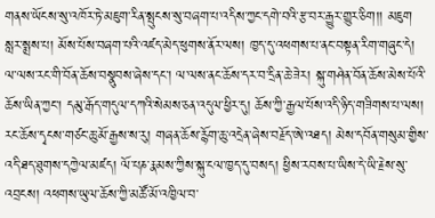གནས་ཡོངས་སུ་འཁོར་ཏེ་མཇུག་རིན་སྤུངས་སུ་བཞག་པ་འདིས་ཀྱང་དགེ་བའི་རྩ་བར་རྒྱུར་གྱུར་ཅིག།། མཇུག སླར་སྨྲས་པ། མོས་པོས་བཞག་པའི་འཛད་མེད་ཕུགས་ནོར་ལས། ཁྱད་དུ་འཕགས་པ་ནང་བསྟན་རིག་གཞུང་དེ། ལ་ལས་རང་གི་བོན་ཆོས་བསྣུབས་ཞེས་དང་། ལ་ལས་ནང་ཆོས་དར་བ་དྲིན་ཆེ་ཟེར། སྐུ་གཤེན་བོན་ཆོས་མེས་པོའི་ཆོས་ཡིན་ཀྱང་། དམུ་རྒོད་གདུལ་དཀའི་སེམས་ཅན་འདུལ་ཕྱིར་དུ། ཆོས་ཀྱི་རྒྱལ་པོས་འདི་ཉིད་གཟིགས་པ་ལས། རང་ཆོས་དྭངས་གཙང་ཆུ་མོ་རྒྱས་ས་རུ། གཞན་ཆོས་རྙོག་ཆུ་འདྲེན་ཞེས་བརྗོད་ཨེ་འཐད། མེས་དབོན་གསུམ་གྱིས་འདི་ཐད་ཐུགས་དཀྱེལ་མཛད། ལོ་པཎ་རྣམས་ཀྱིས་སྐུ་ངལ་ཁྱད་དུ་བསད། ཕྱིས་རབས་པ་ཡིས་དེ་ཡི་རྗེས་སུ་འབྲངས། འཕགས་ཡུལ་ཆོས་ཀྱི་མཚོ་མོ་འཁྱིལ་བ་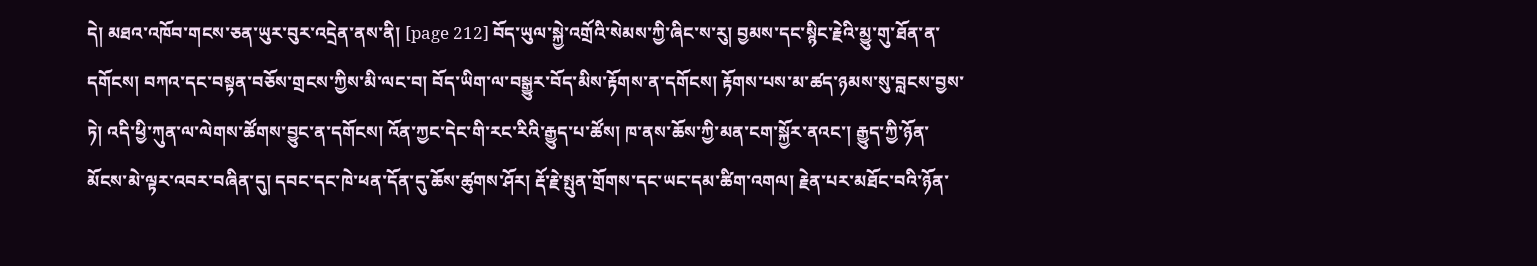དེ། མཐའ་འཁོབ་གངས་ཅན་ཡུར་བུར་འདྲེན་ནས་ནི། [page 212] བོད་ཡུལ་སྐྱེ་འགྲོའི་སེམས་ཀྱི་ཞིང་ས་རུ། བྱམས་དང་སྙིང་རྗེའི་མྱུ་གུ་ཐོན་ན་དགོངས། བཀའ་དང་བསྟན་བཅོས་གྲངས་ཀྱིས་མི་ལང་བ། བོད་ཡིག་ལ་བསྒྱུར་བོད་མིས་རྟོགས་ན་དགོངས། རྟོགས་པས་མ་ཚད་ཉམས་སུ་བླངས་བྱས་ཏེ། འདི་ཕྱི་ཀུན་ལ་ལེགས་ཚོགས་བྱུང་ན་དགོངས། འོན་ཀྱང་དེང་གི་རང་རིའི་རྒྱུད་པ་ཚོས། ཁ་ནས་ཆོས་ཀྱི་མན་ངག་སྐྱོར་ནའང་། རྒྱུད་ཀྱི་ཉོན་མོངས་མེ་ལྟར་འབར་བཞིན་དུ། དབང་དང་ཁེ་ཕན་དོན་དུ་ཆོས་ཚུགས་ཤོར། རྡོ་རྗེ་སྤུན་གྲོགས་དང་ཡང་དམ་ཚིག་འགལ། རྗེན་པར་མཐོང་བའི་ཉོན་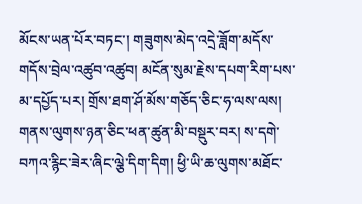མོངས་ཡན་པོར་བཏང་། གཟུགས་མེད་འདྲེ་ཟློག་མདོས་གདོས་བྲེལ་འཚུབ་འཚུབ། མངོན་སུམ་རྗེས་དཔག་རིག་པས་མ་དཔྱོད་པར། གྲོས་ཐག་ཤོ་མོས་གཅོད་ཅིང་ཧ་ལས་ལས། གནས་ལུགས་ཉན་ཅིང་ཕན་ཚུན་མི་བསྡུར་བར། ས་དགེ་བཀའ་རྙིང་ཟེར་ཞིང་ལྕེ་དིག་དིག། ཕྱི་ཡི་ཆ་ལུགས་མཐོང་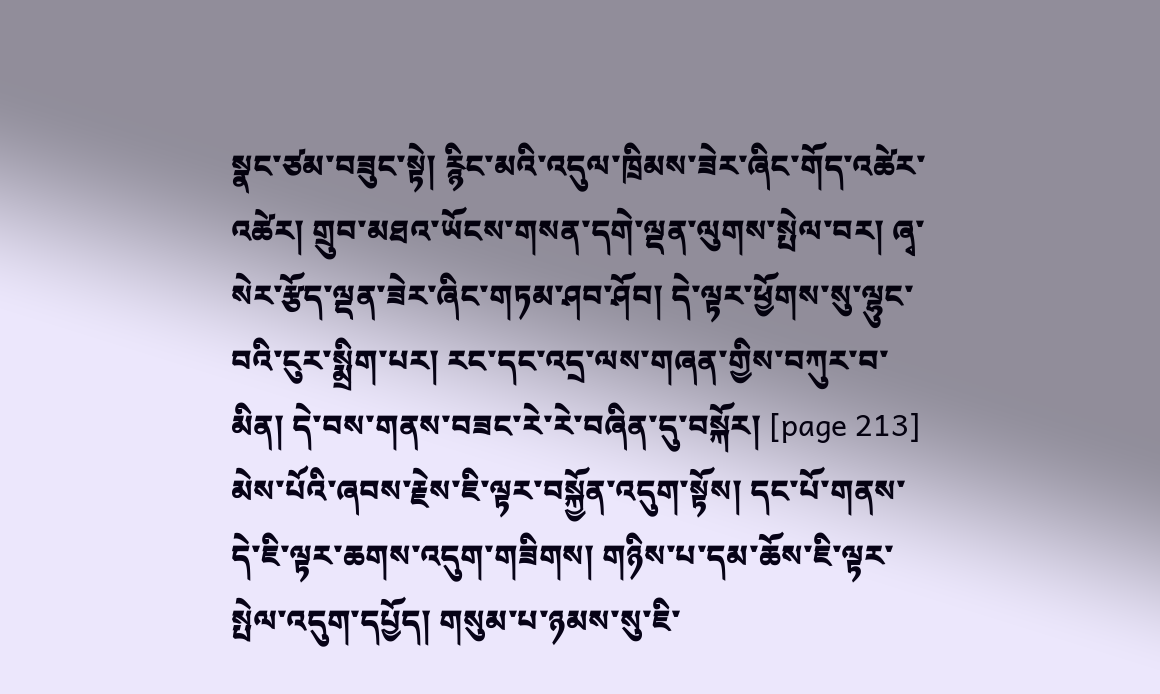སྣང་ཙམ་བཟུང་སྟེ། རྙིང་མའི་འདུལ་ཁྲིམས་ཟེར་ཞིང་གོད་འཚེར་འཚེར། གྲུབ་མཐའ་ཡོངས་གསན་དགེ་ལྡན་ལུགས་སྤེལ་བར། ཞྭ་སེར་རྩོད་ལྡན་ཟེར་ཞིང་གཏམ་ཤབ་ཤོབ། དེ་ལྟར་ཕྱོགས་སུ་ལྷུང་བའི་ངུར་སྨྲིག་པར། རང་དང་འདྲ་ལས་གཞན་གྱིས་བཀུར་བ་མིན། དེ་བས་གནས་བཟང་རེ་རེ་བཞིན་དུ་བསྐོར། [page 213] མེས་པོའི་ཞབས་རྗེས་ཇི་ལྟར་བསྐྱོན་འདུག་སྟོས། དང་པོ་གནས་དེ་ཇི་ལྟར་ཆགས་འདུག་གཟིགས། གཉིས་པ་དམ་ཆོས་ཇི་ལྟར་སྤེལ་འདུག་དཔྱོད། གསུམ་པ་ཉམས་སུ་ཇི་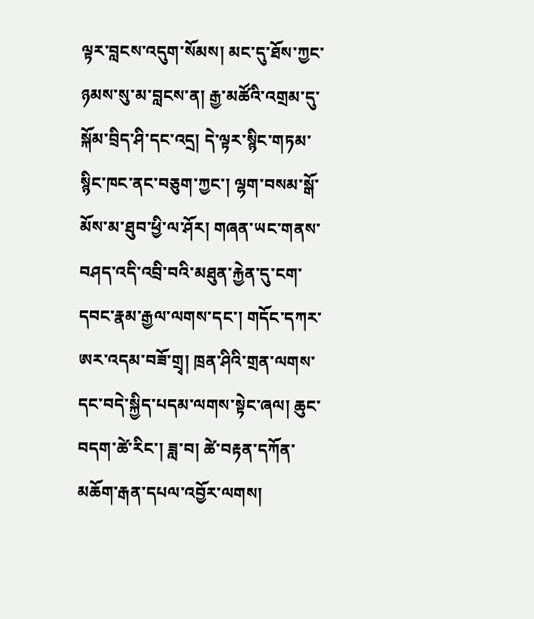ལྟར་བླངས་འདུག་སོམས། མང་དུ་ཐོས་ཀྱང་ཉམས་སུ་མ་བླངས་ན། རྒྱ་མཚོའི་འགྲམ་དུ་སྐོམ་བྲིད་ཤི་དང་འདྲ། དེ་ལྟར་སྙིང་གཏམ་སྙིང་ཁང་ནང་བཅུག་ཀྱང་། ལྷག་བསམ་སྒོ་མོས་མ་ཐུབ་ཕྱི་ལ་ཤོར། གཞན་ཡང་གནས་བཤད་འདི་འབྲི་བའི་མཐུན་རྐྱེན་དུ་ངག་དབང་རྣམ་རྒྱལ་ལགས་དང་། གདོང་དཀར་ཨར་འདམ་བཟོ་གྲྭ། ཁྲན་ཤིའི་གྲན་ལགས་དང་བདེ་སྐྱིད་པདམ་ལགས་སྟེང་ཞལ། ཆུང་བདག་ཚེ་རིང་། ཟླ་བ། ཚེ་བརྟན་དཀོན་མཆོག་རྒན་དཔལ་འབྱོར་ལགས།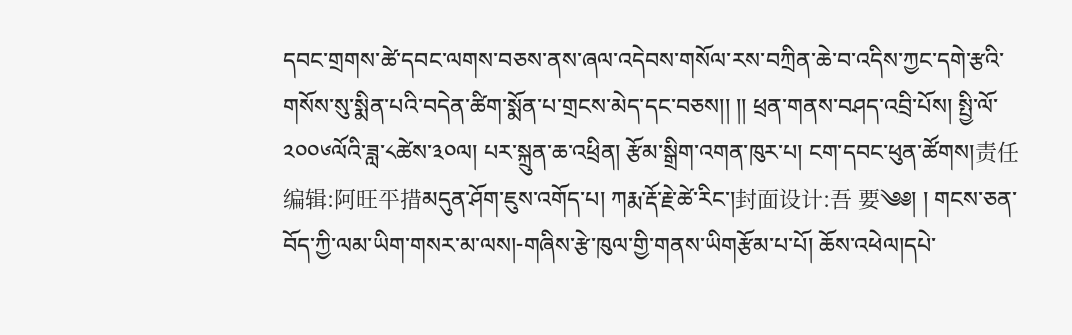དབང་གྲགས་ཚེ་དབང་ལགས་བཅས་ནས་ཞལ་འདེབས་གསོལ་རས་བཀྲིན་ཆེ་བ་འདིས་ཀྱང་དགེ་རྩའི་གསོས་སུ་སྨིན་པའི་བདེན་ཚིག་སྨོན་པ་གྲངས་མེད་དང་བཅས།། །། ཕྲན་གནས་བཤད་འབྲི་པོས། སྤྱི་ལོ་༢༠༠༦ལོའི་ཟླ་༨ཚེས་༣༠ལ། པར་སྐྲུན་ཆ་འཕྲིན། རྩོམ་སྒྲིག་འགན་ཁུར་པ། ངག་དབང་ཕུན་ཚོགས།责任编辑:阿旺平措མདུན་ཤོག་ཇུས་འགོད་པ། ཀརྨ་རྡོ་རྗེ་ཚེ་རིང་།封面设计:吾 要༄༅། ། གངས་ཅན་བོད་ཀྱི་ལམ་ཡིག་གསར་མ་ལས།-གཞིས་རྩེ་ཁུལ་གྱི་གནས་ཡིགརྩོམ་པ་པོ། ཆོས་འཕེལ།དཔེ་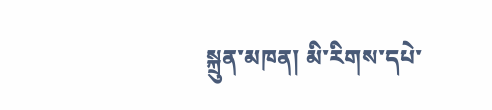སྐྲུན་མཁན། མི་རིགས་དཔེ་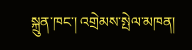སྐྲུན་ཁང་། འགྲེམས་སྤེལ་མཁན།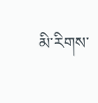མི་རིགས་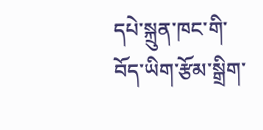དཔེ་སྐྲུན་ཁང་གི་བོད་ཡིག་རྩོམ་སྒྲིག་